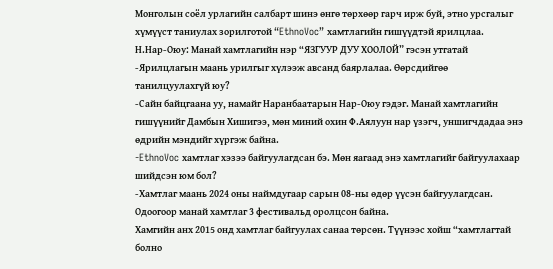Монголын соёл урлагийн салбарт шинэ өнгө төрхөөр гарч ирж буй, этно урсгалыг хүмүүст таниулах зорилготой “EthnoVoc” хамтлагийн гишүүдтэй ярилцлаа.
Н.Нар-Оюу: Манай хамтлагийн нэр “ЯЗГУУР ДУУ ХООЛОЙ” гэсэн утгатай
-Ярилцлагын маань урилгыг хүлээж авсанд баярлалаа. Өөрсдийгөө танилцуулахгүй юу?
-Сайн байцгаана уу, намайг Наранбаатарын Нар-Оюу гэдэг. Манай хамтлагийн гишүүнийг Дамбын Хишигээ, мөн миний охин Ф.Аялуун нар үзэгч, уншигчдадаа энэ өдрийн мэндийг хүргэж байна.
-EthnoVoc хамтлаг хэзээ байгуулагдсан бэ. Мөн яагаад энэ хамтлагийг байгуулахаар шийдсэн юм бол?
-Хамтлаг маань 2024 оны наймдугаар сарын 08-ны өдөр үүсэн байгуулагдсан. Одоогоор манай хамтлаг 3 фестивальд оролцсон байна.
Хамгийн анх 2015 онд хамтлаг байгуулах санаа төрсөн. Түүнээс хойш “хамтлагтай болно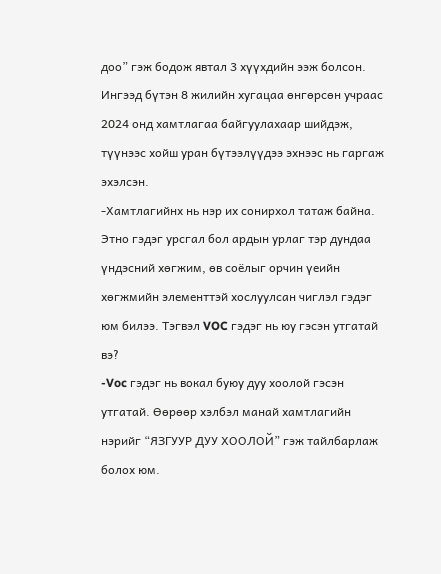доо” гэж бодож явтал 3 хүүхдийн ээж болсон. Ингээд бүтэн 8 жилийн хугацаа өнгөрсөн учраас 2024 онд хамтлагаа байгуулахаар шийдэж, түүнээс хойш уран бүтээлүүдээ эхнээс нь гаргаж эхэлсэн.
-Хамтлагийнх нь нэр их сонирхол татаж байна. Этно гэдэг урсгал бол ардын урлаг тэр дундаа үндэсний хөгжим, өв соёлыг орчин үеийн хөгжмийн элементтэй хослуулсан чиглэл гэдэг юм билээ. Тэгвэл VOC гэдэг нь юу гэсэн утгатай вэ?
-Voc гэдэг нь вокал буюу дуу хоолой гэсэн утгатай. Өөрөөр хэлбэл манай хамтлагийн нэрийг “ЯЗГУУР ДУУ ХООЛОЙ” гэж тайлбарлаж болох юм.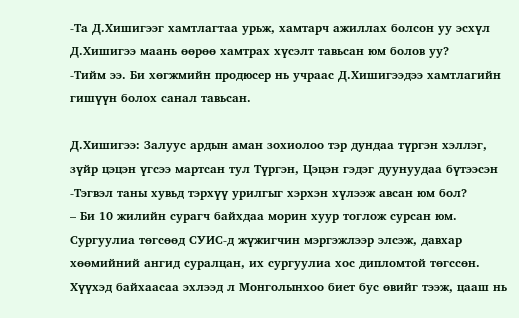-Та Д.Хишигээг хамтлагтаа урьж, хамтарч ажиллах болсон уу эсхүл Д.Хишигээ маань өөрөө хамтрах хүсэлт тавьсан юм болов уу?
-Тийм ээ. Би хөгжмийн продюсер нь учраас Д.Хишигээдээ хамтлагийн гишүүн болох санал тавьсан.

Д.Хишигээ: Залуус ардын аман зохиолоо тэр дундаа түргэн хэллэг, зүйр цэцэн үгсээ мартсан тул Түргэн, Цэцэн гэдэг дуунуудаа бүтээсэн
-Тэгвэл таны хувьд тэрхүү урилгыг хэрхэн хүлээж авсан юм бол?
– Би 10 жилийн сурагч байхдаа морин хуур тоглож сурсан юм. Сургуулиа төгсөөд СУИС-д жүжигчин мэргэжлээр элсэж, давхар хөөмийний ангид суралцан, их сургуулиа хос дипломтой төгссөн.
Хүүхэд байхаасаа эхлээд л Монголынхоо биет бус өвийг тээж, цааш нь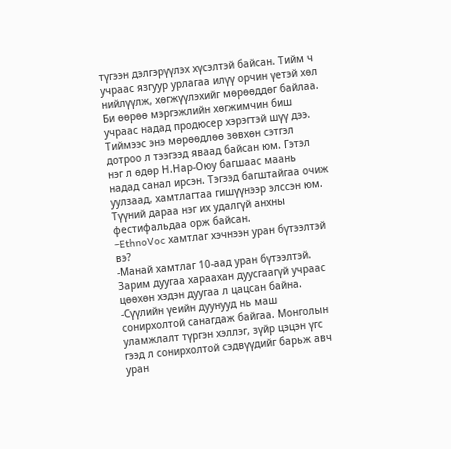түгээн дэлгэрүүлэх хүсэлтэй байсан. Тийм ч учраас язгуур урлагаа илүү орчин үетэй хөл нийлүүлж, хөгжүүлэхийг мөрөөддөг байлаа. Би өөрөө мэргэжлийн хөгжимчин биш учраас надад продюсер хэрэгтэй шүү дээ. Тиймээс энэ мөрөөдлөө зөвхөн сэтгэл дотроо л тээгээд яваад байсан юм. Гэтэл нэг л өдөр Н.Нар-Оюу багшаас маань надад санал ирсэн. Тэгээд багштайгаа очиж уулзаад, хамтлагтаа гишүүнээр элссэн юм. Түүний дараа нэг их удалгүй анхны фестифальдаа орж байсан.
–EthnoVoc хамтлаг хэчнээн уран бүтээлтэй вэ?
-Манай хамтлаг 10-аад уран бүтээлтэй. Зарим дуугаа хараахан дуусгаагүй учраас цөөхөн хэдэн дуугаа л цацсан байна.
-Сүүлийн үеийн дуунууд нь маш сонирхолтой санагдаж байгаа. Монголын уламжлалт түргэн хэллэг, зүйр цэцэн үгс гээд л сонирхолтой сэдвүүдийг барьж авч уран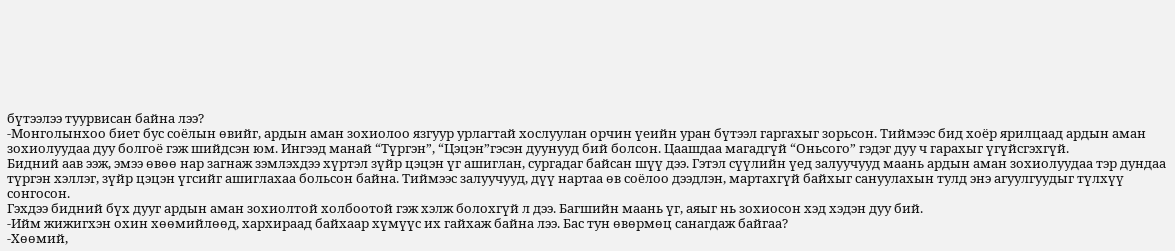бүтээлээ туурвисан байна лээ?
-Монголынхоо биет бус соёлын өвийг, ардын аман зохиолоо язгуур урлагтай хослуулан орчин үеийн уран бүтээл гаргахыг зорьсон. Тиймээс бид хоёр ярилцаад ардын аман зохиолуудаа дуу болгоё гэж шийдсэн юм. Ингээд манай “Түргэн”, “Цэцэн”гэсэн дуунууд бий болсон. Цаашдаа магадгүй “Оньсого” гэдэг дуу ч гарахыг үгүйсгэхгүй.
Бидний аав ээж, эмээ өвөө нар загнаж зэмлэхдээ хүртэл зүйр цэцэн үг ашиглан, сургадаг байсан шүү дээ. Гэтэл сүүлийн үед залуучууд маань ардын аман зохиолуудаа тэр дундаа түргэн хэллэг, зүйр цэцэн үгсийг ашиглахаа больсон байна. Тиймээс залуучууд, дүү нартаа өв соёлоо дээдлэн, мартахгүй байхыг сануулахын тулд энэ агуулгуудыг түлхүү сонгосон.
Гэхдээ бидний бүх дууг ардын аман зохиолтой холбоотой гэж хэлж болохгүй л дээ. Багшийн маань үг, аяыг нь зохиосон хэд хэдэн дуу бий.
-Ийм жижигхэн охин хөөмийлөөд, хархираад байхаар хүмүүс их гайхаж байна лээ. Бас тун өвөрмөц санагдаж байгаа?
-Хөөмий,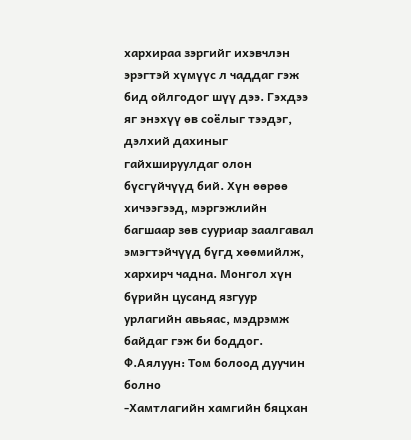хархираа зэргийг ихэвчлэн эрэгтэй хүмүүс л чаддаг гэж бид ойлгодог шүү дээ. Гэхдээ яг энэхүү өв соёлыг тээдэг, дэлхий дахиныг гайхшируулдаг олон бүсгүйчүүд бий. Хүн өөрөө хичээгээд, мэргэжлийн багшаар зөв сууриар заалгавал эмэгтэйчүүд бүгд хөөмийлж, хархирч чадна. Монгол хүн бүрийн цусанд язгуур урлагийн авьяас, мэдрэмж байдаг гэж би боддог.
Ф.Аялуун: Том болоод дуучин болно
-Хамтлагийн хамгийн бяцхан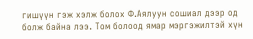гишүүн гэж хэлж болох Ф.Аялуун сошиал дээр од болж байна лээ. Том болоод ямар мэргэжилтэй хүн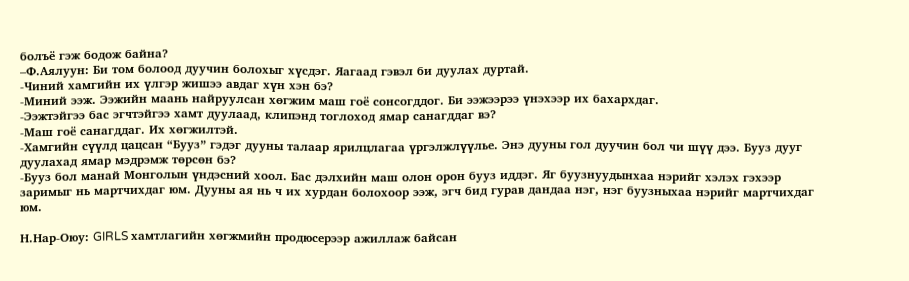болъё гэж бодож байна?
–Ф.Аялуун: Би том болоод дуучин болохыг хүсдэг. Яагаад гэвэл би дуулах дуртай.
-Чиний хамгийн их үлгэр жишээ авдаг хүн хэн бэ?
-Миний ээж. Ээжийн маань найруулсан хөгжим маш гоё сонсогддог. Би ээжээрээ үнэхээр их бахархдаг.
-Ээжтэйгээ бас эгчтэйгээ хамт дуулаад, клипэнд тоглоход ямар санагддаг вэ?
-Маш гоё санагддаг. Их хөгжилтэй.
-Хамгийн сүүлд цацсан “Бууз” гэдэг дууны талаар ярилцлагаа үргэлжлүүлье. Энэ дууны гол дуучин бол чи шүү дээ. Бууз дууг дуулахад ямар мэдрэмж төрсөн бэ?
-Бууз бол манай Монголын үндэсний хоол. Бас дэлхийн маш олон орон бууз иддэг. Яг буузнуудынхаа нэрийг хэлэх гэхээр заримыг нь мартчихдаг юм. Дууны ая нь ч их хурдан болохоор ээж, эгч бид гурав дандаа нэг, нэг буузныхаа нэрийг мартчихдаг юм.

Н.Нар-Оюу: GIRLS хамтлагийн хөгжмийн продюсерээр ажиллаж байсан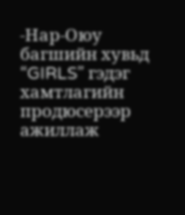-Нар-Оюу багшийн хувьд “GIRLS” гэдэг хамтлагийн продюсерээр ажиллаж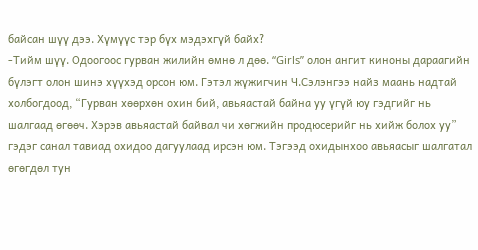байсан шүү дээ. Хүмүүс тэр бүх мэдэхгүй байх?
-Тийм шүү. Одоогоос гурван жилийн өмнө л дөө. “Girls” олон ангит киноны дараагийн бүлэгт олон шинэ хүүхэд орсон юм. Гэтэл жүжигчин Ч.Сэлэнгээ найз маань надтай холбогдоод, “Гурван хөөрхөн охин бий, авьяастай байна уу үгүй юу гэдгийг нь шалгаад өгөөч. Хэрэв авьяастай байвал чи хөгжийн продюсерийг нь хийж болох уу” гэдэг санал тавиад охидоо дагуулаад ирсэн юм. Тэгээд охидынхоо авьяасыг шалгатал өгөгдөл тун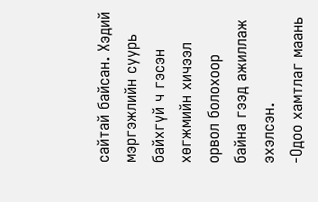сайтай байсан. Хэдий мэргэжлийн суурь байхгүй ч гэсэн хөгжмийн хичээл орвол болохоор байна гээд ажиллаж эхэлсэн.
-Одоо хамтлаг маань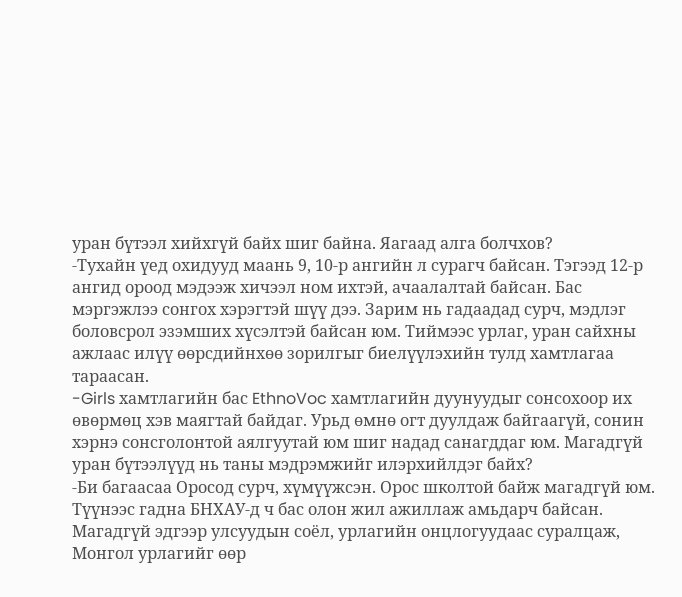уран бүтээл хийхгүй байх шиг байна. Яагаад алга болчхов?
-Тухайн үед охидууд маань 9, 10-р ангийн л сурагч байсан. Тэгээд 12-р ангид ороод мэдээж хичээл ном ихтэй, ачаалалтай байсан. Бас мэргэжлээ сонгох хэрэгтэй шүү дээ. Зарим нь гадаадад сурч, мэдлэг боловсрол эзэмших хүсэлтэй байсан юм. Тиймээс урлаг, уран сайхны ажлаас илүү өөрсдийнхөө зорилгыг биелүүлэхийн тулд хамтлагаа тараасан.
-Girls хамтлагийн бас EthnoVoc хамтлагийн дуунуудыг сонсохоор их өвөрмөц хэв маягтай байдаг. Урьд өмнө огт дуулдаж байгаагүй, сонин хэрнэ сонсголонтой аялгуутай юм шиг надад санагддаг юм. Магадгүй уран бүтээлүүд нь таны мэдрэмжийг илэрхийлдэг байх?
-Би багаасаа Оросод сурч, хүмүүжсэн. Орос школтой байж магадгүй юм. Түүнээс гадна БНХАУ-д ч бас олон жил ажиллаж амьдарч байсан. Магадгүй эдгээр улсуудын соёл, урлагийн онцлогуудаас суралцаж, Монгол урлагийг өөр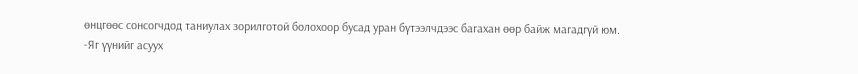өнцгөөс сонсогчдод таниулах зорилготой болохоор бусад уран бүтээлчдээс багахан өөр байж магадгүй юм.
-Яг үүнийг асуух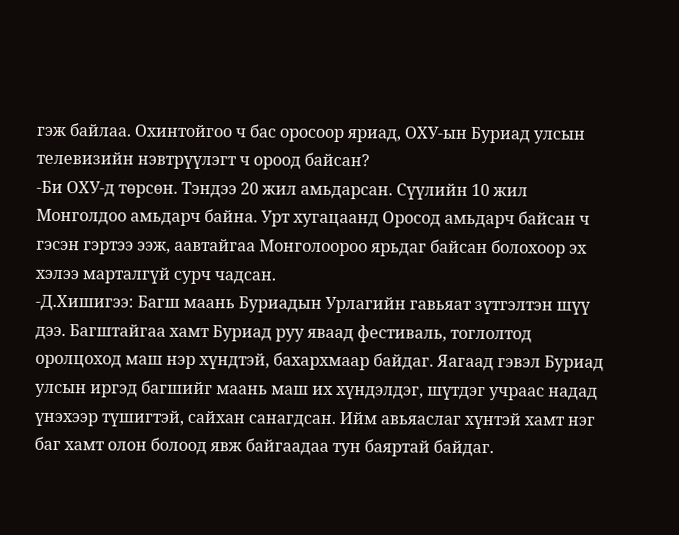гэж байлаа. Охинтойгоо ч бас оросоор яриад, ОХУ-ын Буриад улсын телевизийн нэвтрүүлэгт ч ороод байсан?
-Би ОХУ-д төрсөн. Тэндээ 20 жил амьдарсан. Сүүлийн 10 жил Монголдоо амьдарч байна. Урт хугацаанд Оросод амьдарч байсан ч гэсэн гэртээ ээж, аавтайгаа Монголоороо ярьдаг байсан болохоор эх хэлээ марталгүй сурч чадсан.
-Д.Хишигээ: Багш маань Буриадын Урлагийн гавьяат зүтгэлтэн шүү дээ. Багштайгаа хамт Буриад руу яваад фестиваль, тоглолтод оролцоход маш нэр хүндтэй, бахархмаар байдаг. Яагаад гэвэл Буриад улсын иргэд багшийг маань маш их хүндэлдэг, шүтдэг учраас надад үнэхээр түшигтэй, сайхан санагдсан. Ийм авьяаслаг хүнтэй хамт нэг баг хамт олон болоод явж байгаадаа тун баяртай байдаг.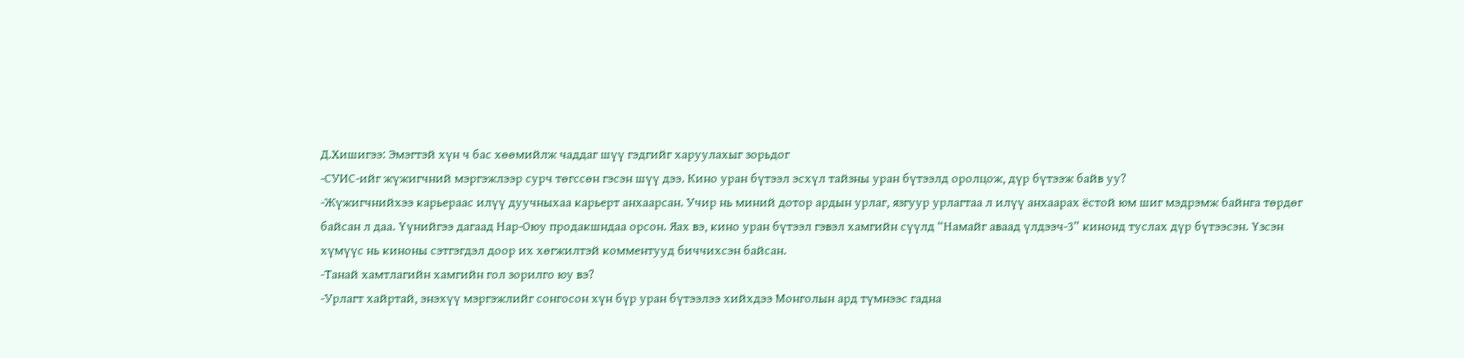Д.Хишигээ: Эмэгтэй хүн ч бас хөөмийлж чаддаг шүү гэдгийг харуулахыг зорьдог
-СУИС-ийг жүжигчний мэргэжлээр сурч төгссөн гэсэн шүү дээ. Кино уран бүтээл эсхүл тайзны уран бүтээлд оролцож, дүр бүтээж байв уу?
-Жүжигчнийхээ карьераас илүү дуучныхаа карьерт анхаарсан. Учир нь миний дотор ардын урлаг, язгуур урлагтаа л илүү анхаарах ёстой юм шиг мэдрэмж байнга төрдөг байсан л даа. Үүнийгээ дагаад Нар-Оюу продакшндаа орсон. Яах вэ, кино уран бүтээл гэвэл хамгийн сүүлд “Намайг аваад үлдээч-3” кинонд туслах дүр бүтээсэн. Үзсэн хүмүүс нь киноны сэтгэгдэл доор их хөгжилтэй комментууд биччихсэн байсан.
-Танай хамтлагийн хамгийн гол зорилго юу вэ?
-Урлагт хайртай, энэхүү мэргэжлийг сонгосон хүн бүр уран бүтээлээ хийхдээ Монголын ард түмнээс гадна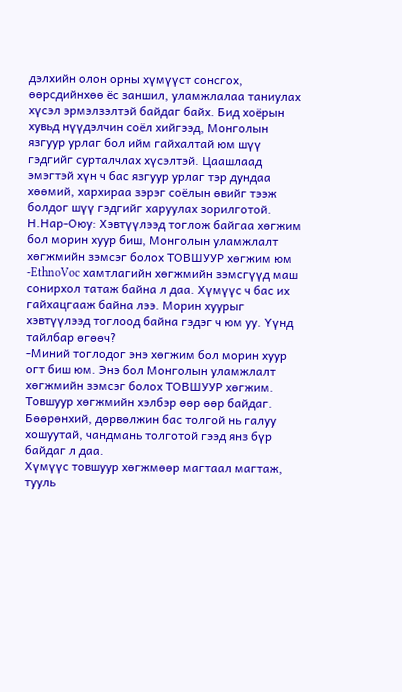дэлхийн олон орны хүмүүст сонсгох, өөрсдийнхөө ёс заншил, уламжлалаа таниулах хүсэл эрмэлзэлтэй байдаг байх. Бид хоёрын хувьд нүүдэлчин соёл хийгээд, Монголын язгуур урлаг бол ийм гайхалтай юм шүү гэдгийг сурталчлах хүсэлтэй. Цаашлаад эмэгтэй хүн ч бас язгуур урлаг тэр дундаа хөөмий, хархираа зэрэг соёлын өвийг тээж болдог шүү гэдгийг харуулах зорилготой.
Н.Нар-Оюу: Хэвтүүлээд тоглож байгаа хөгжим бол морин хуур биш, Монголын уламжлалт хөгжмийн зэмсэг болох ТОВШУУР хөгжим юм
-EthnoVoc хамтлагийн хөгжмийн зэмсгүүд маш сонирхол татаж байна л даа. Хүмүүс ч бас их гайхацгааж байна лээ. Морин хуурыг хэвтүүлээд тоглоод байна гэдэг ч юм уу. Үүнд тайлбар өгөөч?
-Миний тоглодог энэ хөгжим бол морин хуур огт биш юм. Энэ бол Монголын уламжлалт хөгжмийн зэмсэг болох ТОВШУУР хөгжим. Товшуур хөгжмийн хэлбэр өөр өөр байдаг. Бөөрөнхий, дөрвөлжин бас толгой нь галуу хошуутай, чандмань толготой гээд янз бүр байдаг л даа.
Хүмүүс товшуур хөгжмөөр магтаал магтаж, тууль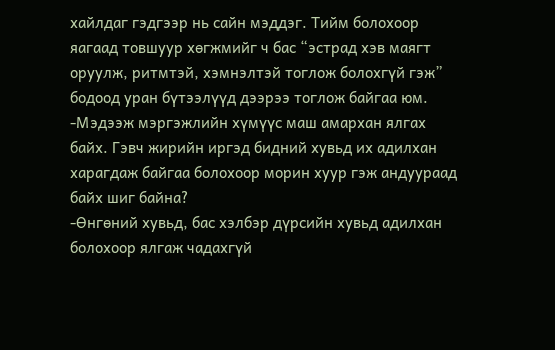хайлдаг гэдгээр нь сайн мэддэг. Тийм болохоор яагаад товшуур хөгжмийг ч бас “эстрад хэв маягт оруулж, ритмтэй, хэмнэлтэй тоглож болохгүй гэж” бодоод уран бүтээлүүд дээрээ тоглож байгаа юм.
-Мэдээж мэргэжлийн хүмүүс маш амархан ялгах байх. Гэвч жирийн иргэд бидний хувьд их адилхан харагдаж байгаа болохоор морин хуур гэж андуураад байх шиг байна?
-Өнгөний хувьд, бас хэлбэр дүрсийн хувьд адилхан болохоор ялгаж чадахгүй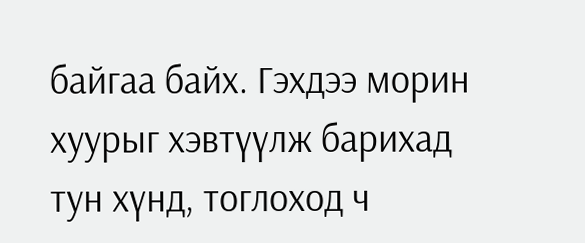байгаа байх. Гэхдээ морин хуурыг хэвтүүлж барихад тун хүнд, тоглоход ч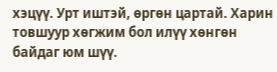хэцүү. Урт иштэй, өргөн цартай. Харин товшуур хөгжим бол илүү хөнгөн байдаг юм шүү.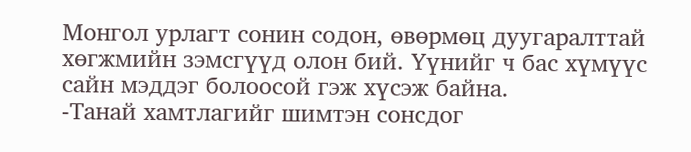Монгол урлагт сонин содон, өвөрмөц дуугаралттай хөгжмийн зэмсгүүд олон бий. Үүнийг ч бас хүмүүс сайн мэддэг болоосой гэж хүсэж байна.
-Танай хамтлагийг шимтэн сонсдог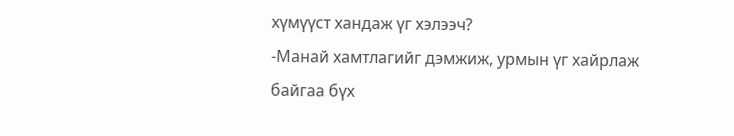хүмүүст хандаж үг хэлээч?
-Манай хамтлагийг дэмжиж, урмын үг хайрлаж байгаа бүх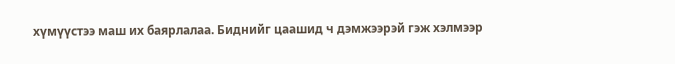хүмүүстээ маш их баярлалаа. Биднийг цаашид ч дэмжээрэй гэж хэлмээр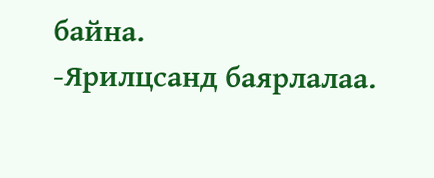байна.
-Ярилцсанд баярлалаа.